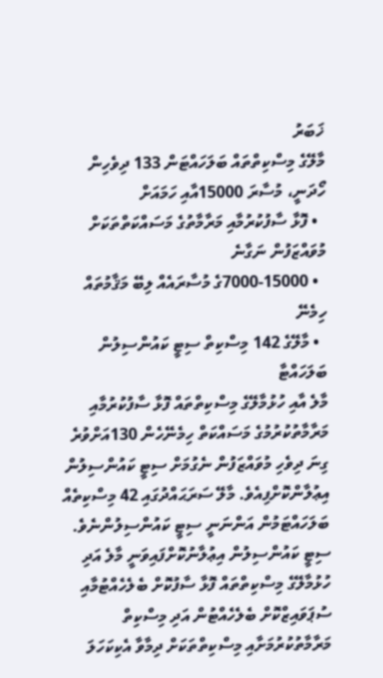ޚަބަރު
މާލޭގެ މިސްކިތްތައް ބަލަހައްޓަން 133 ދިވެހިން ހޯދަނީ، މުސާރަ 15000އާއި ހަމައަށް
  • ފޮޅާ ސާފުކުރުމާއި މަރާމާތުގެ މަސައްކަތްތަކަށް މުވައްޒަފުން ނަގާނެ
  • 7000-15000ގެ މުސާރައެއް ލިބޭ މަޤާމުތައް ހިމެނޭ
  • މާލޭގެ 142 މިސްކިތް ސިޓީ ކައުންސިލުން ބަލަހައްޓާ
މާލެ އާއި ހުޅުމާލޭގެ މިސްކިތްތައް ފޮޅާ ސާފުކުރުމާއި މަރާމާތުކުރުމުގެ މަސައްކަތް ހިމެނޭހެން 130އަށްވުރެ ގިނަ ދިވެހި މުވައްޒަފުން ނެގުމަށް ސިޓީ ކައުންސިލުން އިޢުލާންކޮށްފިއެވެ. މާލޭ ސަރަޙައްދުގައި 42 މިސްކިތެއް ބަލަހައްޓަމުން އަންނަނީ ސިޓީ ކައުންސިލުންނެވެ.
ސިޓީ ކައުންސިލުން އިޢުލާނުކޮށްފައިވަނީ މާލެ އަދި ހުޅުމާލޭގެ މިސްކިތްތައް ފޮޅާ ސާފުކޮށް ބެލެހެއްޓުމާއި ސުޕަވައިޒްކޮށް ބެލެހެއްޓުން އަދި މިސްކިތް މަރާމާތުކުރުމަށާއި މިސްކިތްތަކަށް ދިމާވާ އެކިކަހަލަ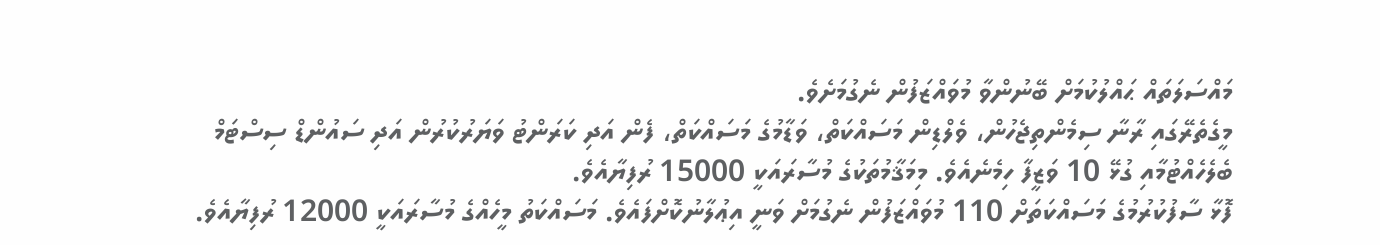މައްސަލަތައް ޙައްލުކުމަށް ބޭނުންވާ މުވައްޒަފުން ނެގުމަށެވެ.
މީގެތެރޭގައި ރާނާ ސިމެންތިޖެހުން، ވެލްޑިން މަސައްކަތް، ވަޑާމުގެ މަސައްކަތް، ފެން އަދި ކަރަންޓު ވަޔަރުކުރުން އަދި ސައުންޑް ސިސްޓަމް ބެލެހެއްޓުމާއި ގުޅޭ 10 ވަޒީފާ ހިމެނެއެވެ. މިމަޤާމުތަކުގެ މުސާރައަކީ 15000 ރުފިޔާއެވެ.
ފޮޅާ ސާފުކުރުމުގެ މަސައްކަތަށް 110 މުވައްޒަފުން ނެގުމަށް ވަނީ އިޢުލާނުކޮށްފައެވެ. މަސައްކަތު މީހެއްގެ މުސާރައަކީ 12000 ރުފިޔާއެވެ.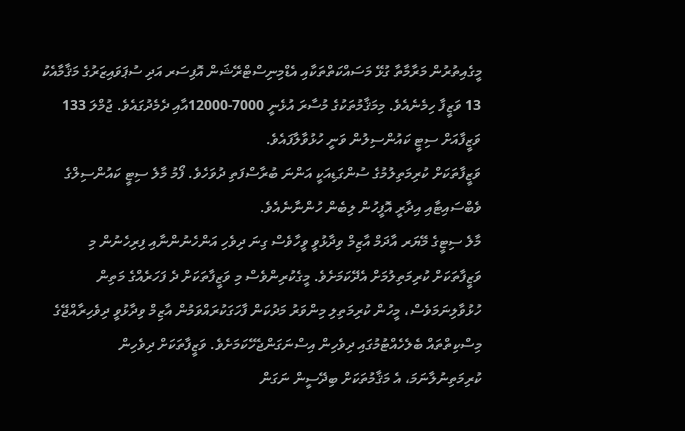މީގެއިތުރުން މަރާމާތާ ގުޅޭ މަސައްކަތްތަކާއި އެޑްމިނިސްޓްރޭޝަން އޮފިސަރ އަދި ސުޕަވައިޒަރުގެ މަޤާމާއެކު 13 ވަޒީފާ ހިމެނެއެވެ. މިމަޤާމުތަކުގެ މުސާރަ އުޅެނީ 7000-12000އާއި ދެމެދުގައެވެ. ޖުމްލަ 133 ވަޒީފާއަށް ސިޓީ ކައުންސިލުން ވަނީ ހުޅުވާލާފައެވެ.
ވަޒީފާތަކަށް ކުރިމަތިލުމުގެ ސުންގަޑިއަކީ އަންނަ ބުރާސްފަތި ދުވަހެވެ. ފޯމު މާލެ ސިޓީ ކައުންސިލްގެ ވެބްސައިޓާއި އިދާރީ އޮފީހުން ލިބެން ހުންނާނެއެވެ.
މާލެ ސިޓީގެ މޭޔަރ އާދަމް އާޒިމް ވިދާޅުވީ ވީހާވެސް ގިނަ ދިވެހި އަންހެނުންނާއި ފިރިހެނުން މި ވަޒީފާތަކަށް ކުރިމަތިލުމަށް އެދޭކަމަށެވެ. މީގެކުރިންވެސް މި ވަޒީފާތަކަށް ދެ ފަހަރެއްގެ މަތިން ހުޅުވާލިނަމަވެސް، މީހުން ކުރިމަތިލި މިންވަރު މަދުކަން ފާހަގަކުރައްވަމުން އާޒިމް ވިދާޅުވީ ދިވެހިރާއްޖޭގެ މިސްކިތްތައް ބެލެހެއްޓުމުގައި ދިވެހިން އިސްނަގަންޖެހޭކަމަށެވެ. ވަޒީފާތަކަށް ދިވެހިން ކުރިމަތިނުލާނަމަ، އެ މަޤާމުތަކަށް ބިދޭސީން ނަގަން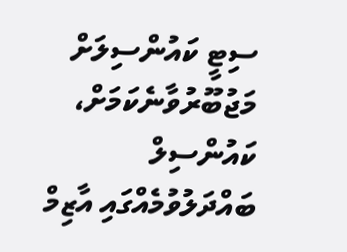ސިޓީ ކައުންސިލަށް މަޖުބޫރުވާނެކަމަށް، ކައުންސިލް ބައްދަލުވުމެއްގައި އާޒިމް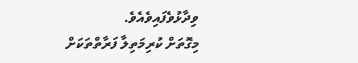ވިދާޅުވެފައިވެއެވެ.
މިގޮތަށް ކުރިމަތިލާ ފަރާތްތަކަށް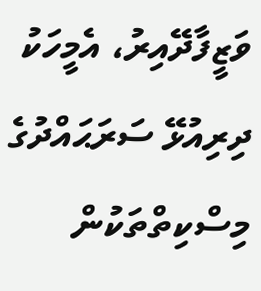ވަޒީފާދޭއިރު، އެމީހަކު ދިރިއުޅޭ ސަރަޙައްދުގެ މިސްކިތްތަކުން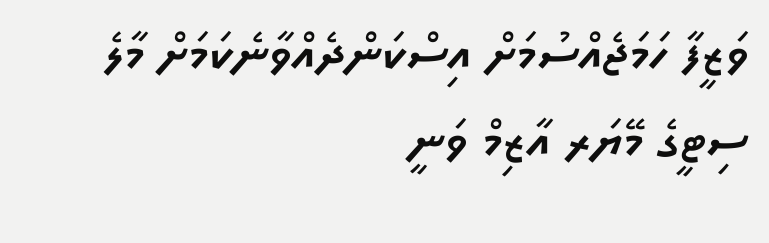ވަޒީފާ ހަމަޖެއްސުމަށް އިސްކަންދެއްވާނެކަމަށް މާލެ ސިޓީގެ މޭޔަރ އާޒިމް ވަނީ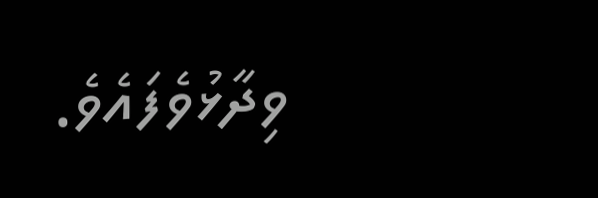ވިދާޅުވެފައެވެ.